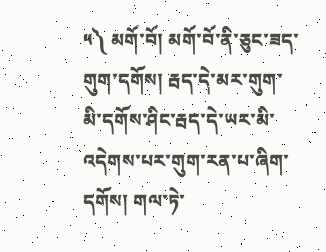༥༽ མགོ་བོ། མགོ་བོ་ནི་ཅུང་ཟད་གུག་དགོས། རྦད་དེ་མར་གུག་མི་དགོས་ཤིང་རྦད་དེ་ཡར་མི་འདེགས་པར་གུག་རན་པ་ཞིག་དགོས། གལ་ཏེ་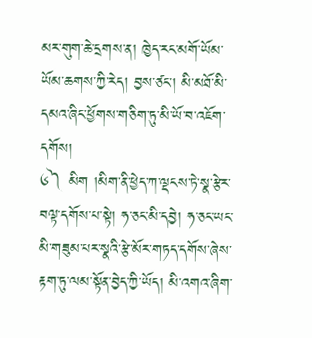མར་གུག་ཆེ་དྲགས་ན། ཁྱེད་རང་མགོ་ཡོམ་ཡོམ་ཆགས་ཀྱི་རེད། བྱས་ཙང་། མི་མཐོ་མི་དམའ་ཞིང་ཕྱོགས་གཅིག་ཏུ་མི་ཡོ་བ་འཇོག་དགོས།
༦༽ མིག །མིག་ནི་ཕྱེད་ཀ་ལྡངས་ཏེ་སྣ་རྩེར་བལྟ་དགོས་པ་སྟེ། ཧ་ཅང་མི་དབྱེ། ཧ་ཅང་ཡང་མི་གཟུམ་པར་སྣའི་རྩེ་མོར་གཏད་དགོས་ཞེས་རྟག་ཏུ་ལམ་སྟོན་བྱེད་ཀྱི་ཡོད། མི་འགའ་ཞིག་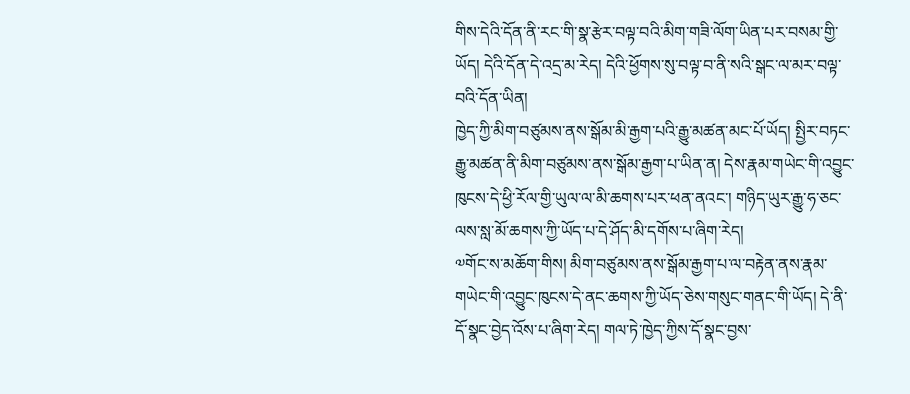གིས་དེའི་དོན་ནི་རང་གི་སྣ་རྩེར་བལྟ་བའི་མིག་གཟི་ལོག་ཡིན་པར་བསམ་གྱི་ཡོད། དེའི་དོན་དེ་འདྲ་མ་རེད། དེའི་ཕྱོགས་སུ་བལྟ་བ་ནི་སའི་སྒང་ལ་མར་བལྟ་བའི་དོན་ཡིན།
ཁྱེད་ཀྱི་མིག་བཙུམས་ནས་སྒོམ་མི་རྒྱག་པའི་རྒྱུ་མཚན་མང་པོ་ཡོད། སྤྱིར་བཏང་རྒྱུ་མཚན་ནི་མིག་བཙུམས་ནས་སྒོམ་རྒྱག་པ་ཡིན་ན། དེས་རྣམ་གཡེང་གི་འབྱུང་ཁུངས་དེ་ཕྱི་རོལ་གྱི་ཡུལ་ལ་མི་ཆགས་པར་ཕན་ནའང་། གཉིད་ཡུར་རྒྱུ་ཧ་ཅང་ལས་སླ་མོ་ཆགས་ཀྱི་ཡོད་པ་དེ་ཤོད་མི་དགོས་པ་ཞིག་རེད།
༧གོང་ས་མཆོག་གིས། མིག་བཙུམས་ནས་སྒོམ་རྒྱག་པ་ལ་བརྟེན་ནས་རྣམ་གཡེང་གི་འབྱུང་ཁུངས་དེ་ནང་ཆགས་ཀྱི་ཡོད་ཅེས་གསུང་གནང་གི་ཡོད། དེ་ནི་དོ་སྣང་བྱེད་འོས་པ་ཞིག་རེད། གལ་ཏེ་ཁྱེད་ཀྱིས་དོ་སྣང་བྱས་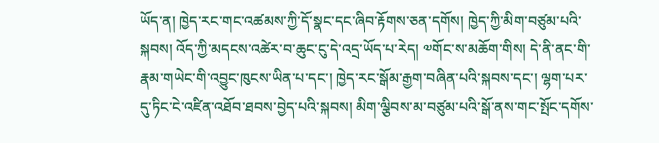ཡོད་ན། ཁྱེད་རང་གང་འཚམས་ཀྱི་དོ་སྣང་དང་ཞིབ་རྟོགས་ཅན་དགོས། ཁྱེད་ཀྱི་མིག་བཙུམ་པའི་སྐབས། འོད་ཀྱི་མདངས་འཚེར་བ་ཆུང་ངུ་དེ་འདྲ་ཡོད་པ་རེད། ༧གོང་ས་མཆོག་གིས། དེ་ནི་ནང་གི་རྣམ་གཡེང་གི་འབྱུང་ཁུངས་ཡིན་པ་དང་། ཁྱེད་རང་སྒོམ་རྒྱག་བཞིན་པའི་སྐབས་དང་། ལྷག་པར་དུ་ཏིང་ངེ་འཛིན་འཐོབ་ཐབས་བྱེད་པའི་སྐབས། མིག་ལྕིབས་མ་བཙུམ་པའི་སྒོ་ནས་གང་སྤོང་དགོས་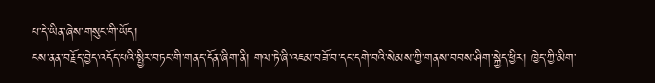པ་དེ་ཡིན་ཞེས་གསུང་གི་ཡོད།
ངས་ནན་བརྗོད་བྱེད་འདོད་པའི་སྤྱིར་བཏང་གི་གནད་དོན་ཞིག་ནི། གལ་ཏེ་ཞི་འཇམ་བཟོ་བ་དང་དགེ་བའི་སེམས་ཀྱི་གནས་བབས་ཤིག་སྐྱེད་ཕྱིར། ཁྱེད་ཀྱི་མིག་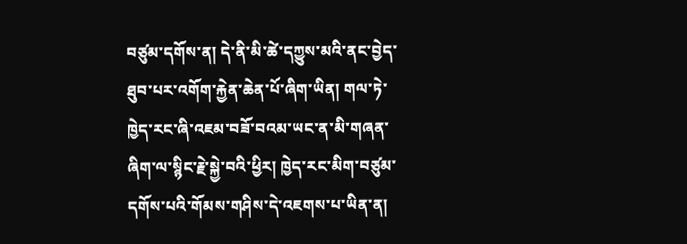བཙུམ་དགོས་ན། དེ་ནི་མི་ཚེ་དཀྱུས་མའི་ནང་བྱེད་ཐུབ་པར་འགོག་རྐྱེན་ཆེན་པོ་ཞིག་ཡིན། གལ་ཏེ་ཁྱེད་རང་ཞི་འཇམ་བཟོ་བའམ་ཡང་ན་མི་གཞན་ཞིག་ལ་སྙིང་རྗེ་སྐྱེ་བའི་ཕྱིར། ཁྱེད་རང་མིག་བཙུམ་དགོས་པའི་གོམས་གཤིས་དེ་འཇགས་པ་ཡིན་ན།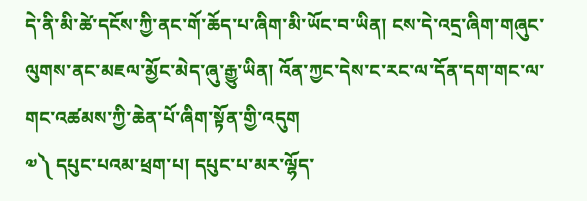དེ་ནི་མི་ཚེ་དངོས་ཀྱི་ནང་གོ་ཆོད་པ་ཞིག་མི་ཡོང་བ་ཡིན། ངས་དེ་འདྲ་ཞིག་གཞུང་ལུགས་ནང་མཇལ་མྱོང་མེད་ཞུ་རྒྱུ་ཡིན། འོན་ཀྱང་དེས་ང་རང་ལ་དོན་དག་གང་ལ་གང་འཚམས་ཀྱི་ཆེན་པོ་ཞིག་སྟོན་གྱི་འདུག
༧༽ དཔུང་པའམ་ཕྲག་པ། དཔུང་པ་མར་ལྷོད་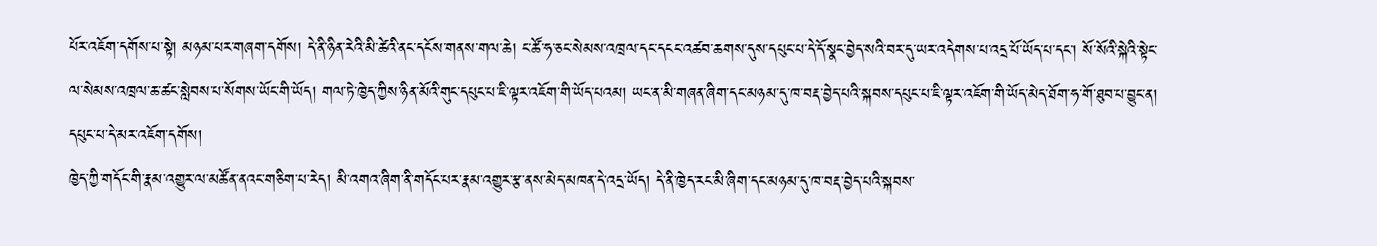པོར་འཇོག་དགོས་པ་སྟེ། མཉམ་པར་གཞག་དགོས། དེ་ནི་ཉིན་རེའི་མི་ཚེའི་ནང་དངོས་གནས་གལ་ཆེ། ང་ཚོ་ཧ་ཅང་སེམས་འཁྲལ་དང་དངང་འཚབ་ཆགས་དུས་དཔུང་པ་དེ་དོ་སྣང་བྱེད་སའི་བར་དུ་ཡར་འདེགས་པ་འདྲ་པོ་ཡོད་པ་དང་། སོ་སོའི་སྐེའི་སྟེང་ལ་སེམས་འཁྲལ་ཆ་ཚང་སླེབས་པ་སོགས་ཡོང་གི་ཡོད། གལ་ཏེ་ཁྱེད་ཀྱིས་ཉིན་མོའི་གུང་དཔུང་པ་ཇི་ལྟར་འཇོག་གི་ཡོད་པའམ། ཡང་ན་མི་གཞན་ཞིག་དང་མཉམ་དུ་ཁ་བརྡ་བྱེད་པའི་སྐབས་དཔུང་པ་ཇི་ལྟར་འཇོག་གི་ཡོད་མེད་ཐོག་ཧ་གོ་ཐུབ་པ་བྱུང་ན། དཔུང་པ་དེ་མར་འཇོག་དགོས།
ཁྱེད་ཀྱི་གདོང་གི་རྣམ་འགྱུར་ལ་མཚོན་ནའང་གཅིག་པ་རེད། མི་འགའ་ཞིག་ནི་གདོང་པར་རྣམ་འགྱུར་རྩ་ནས་མེད་མཁན་དེ་འདྲ་ཡོད། དེ་ནི་ཁྱེད་རང་མི་ཞིག་དང་མཉམ་དུ་ཁ་བརྡ་བྱེད་པའི་སྐབས་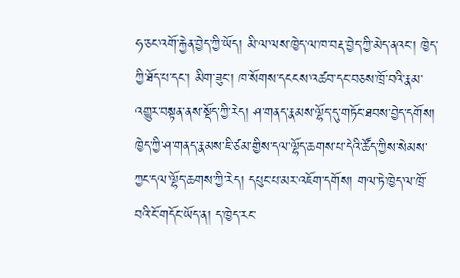ཧ་ཅང་འགོ་རྐྱེན་བྱེད་ཀྱི་ཡོད། མི་ལ་ལས་ཁྱེད་ལ་ཁ་བརྡ་བྱེད་ཀྱི་མེད་ནའང་། ཁྱེད་ཀྱི་ཐོད་པ་དང་། མིག་ཟུང་། ཁ་སོགས་དངངས་འཚབ་དང་བཅས་ཁྲོ་བའི་རྣམ་འགྱུར་བསྟན་ནས་སྡོད་ཀྱི་རེད། ཤ་གནད་རྣམས་ལྷོད་དུ་གཏོང་ཐབས་བྱེད་དགོས། ཁྱེད་ཀྱི་ཤ་གནད་རྣམས་ཇི་ཙམ་གྱིས་དལ་ལྷོད་ཆགས་པ་དེའི་ཚོད་ཀྱིས་སེམས་ཀྱང་དལ་ལྷོད་ཆགས་ཀྱི་རེད། དཔུང་པ་མར་འཇོག་དགོས། གལ་ཏེ་ཁྱེད་ལ་ཁྲོ་བའི་ངོ་གདོང་ཡོད་ན། ད་ཁྱེད་རང་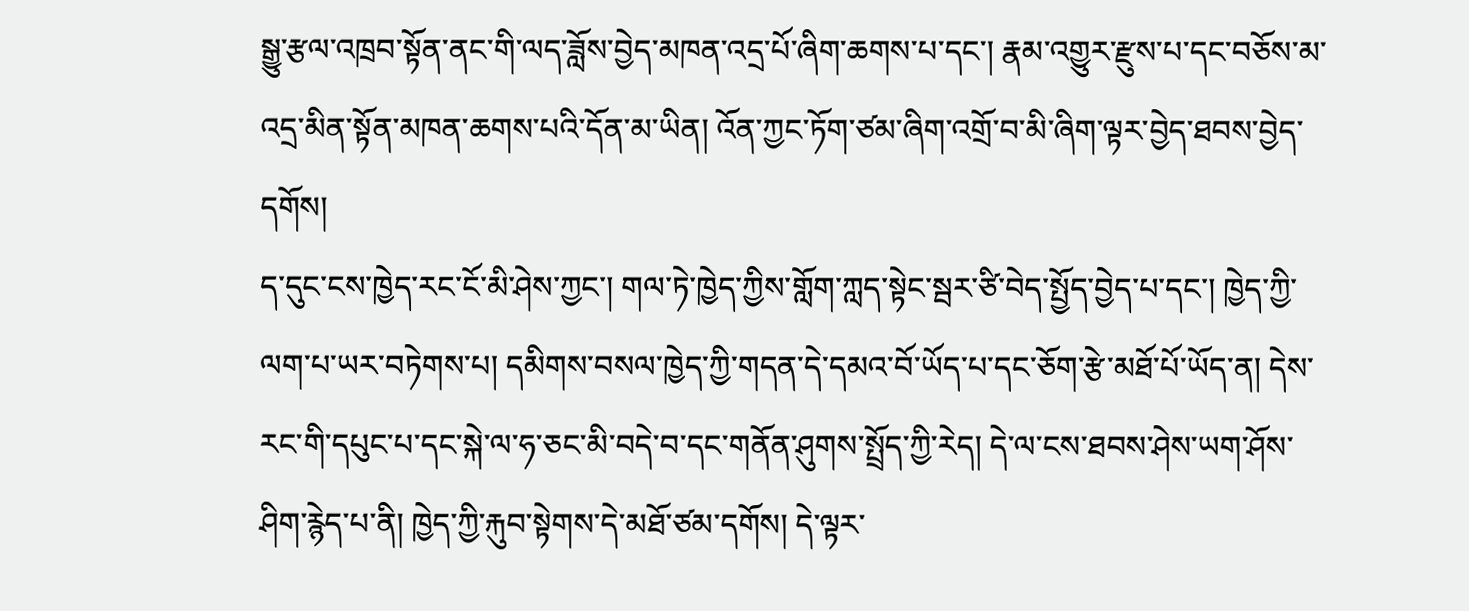སྒྱུ་རྩལ་འཁྲབ་སྟོན་ནང་གི་ལད་ཟློས་བྱེད་མཁན་འདྲ་པོ་ཞིག་ཆགས་པ་དང་། རྣམ་འགྱུར་རྫུས་པ་དང་བཅོས་མ་འདྲ་མིན་སྟོན་མཁན་ཆགས་པའི་དོན་མ་ཡིན། འོན་ཀྱང་ཏོག་ཙམ་ཞིག་འགྲོ་བ་མི་ཞིག་ལྟར་བྱེད་ཐབས་བྱེད་དགོས།
ད་དུང་ངས་ཁྱེད་རང་ངོ་མི་ཤེས་ཀྱང་། གལ་ཏེ་ཁྱེད་ཀྱིས་གློག་ཀླད་སྟེང་སྦར་ཙི་བེད་སྤྱོད་བྱེད་པ་དང་། ཁྱེད་ཀྱི་ལག་པ་ཡར་བཏེགས་པ། དམིགས་བསལ་ཁྱེད་ཀྱི་གདན་དེ་དམའ་བོ་ཡོད་པ་དང་ཅོག་རྩེ་མཐོ་པོ་ཡོད་ན། དེས་རང་གི་དཔུང་པ་དང་སྐེ་ལ་ཧ་ཅང་མི་བདེ་བ་དང་གནོན་ཤུགས་སྤྲོད་ཀྱི་རེད། དེ་ལ་ངས་ཐབས་ཤེས་ཡག་ཤོས་ཤིག་རྙེད་པ་ནི། ཁྱེད་ཀྱི་རྐུབ་སྟེགས་དེ་མཐོ་ཙམ་དགོས། དེ་ལྟར་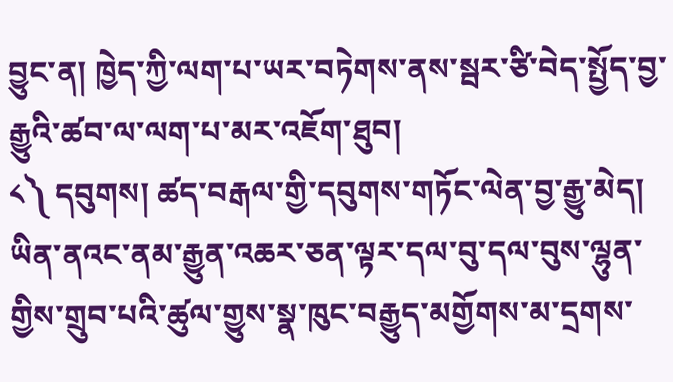བྱུང་ན། ཁྱེད་ཀྱི་ལག་པ་ཡར་བཏེགས་ནས་སྦར་ཙི་བེད་སྤྱོད་བྱ་རྒྱུའི་ཚབ་ལ་ལག་པ་མར་འཇོག་ཐུབ།
༨༽ དབུགས། ཚད་བརྒལ་གྱི་དབུགས་གཏོང་ལེན་བྱ་རྒྱུ་མེད། ཡིན་ནའང་ནམ་རྒྱུན་འཆར་ཅན་ལྟར་དལ་བུ་དལ་བུས་ལྷུན་གྱིས་གྲུབ་པའི་ཚུལ་གྱུས་སྣ་ཁུང་བརྒྱུད་མགྱོགས་མ་དྲགས་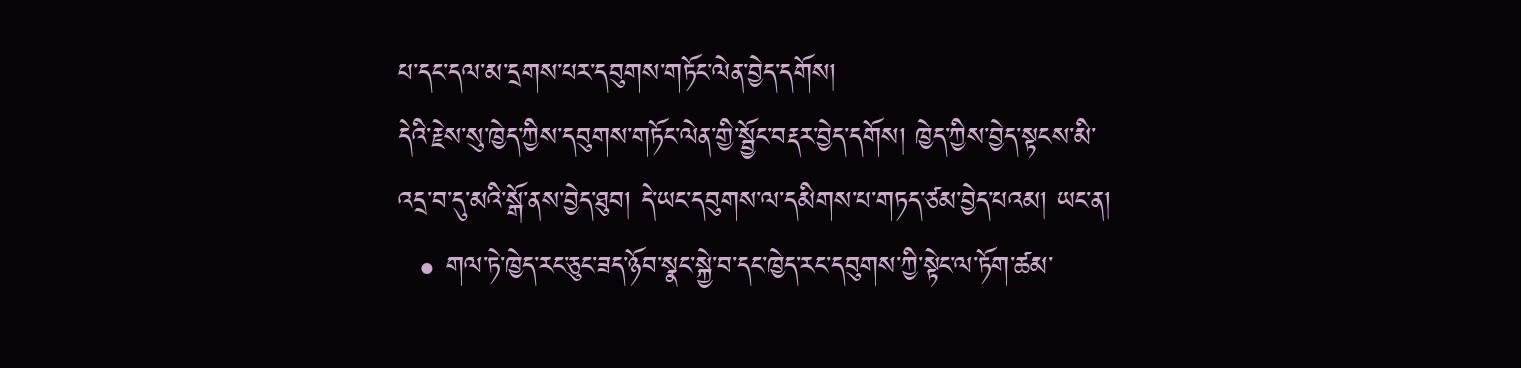པ་དང་དལ་མ་དྲགས་པར་དབུགས་གཏོང་ལེན་བྱེད་དགོས།
དེའི་རྗེས་སུ་ཁྱེད་ཀྱིས་དབུགས་གཏོང་ལེན་གྱི་སྦྱོང་བརྡར་བྱེད་དགོས། ཁྱེད་ཀྱིས་བྱེད་སྟངས་མི་འདྲ་བ་དུ་མའི་སྒོ་ནས་བྱེད་ཐུབ། དེ་ཡང་དབུགས་ལ་དམིགས་པ་གཏད་ཙམ་བྱེད་པའམ། ཡང་ན།
  • གལ་ཏེ་ཁྱེད་རང་ཅུང་ཟད་ཉོབ་སྣང་སྐྱེ་བ་དང་ཁྱེད་རང་དབུགས་ཀྱི་སྟེང་ལ་ཏོག་ཚམ་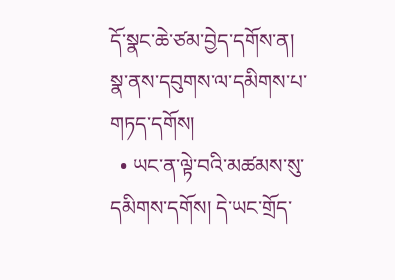དོ་སྣང་ཆེ་ཙམ་བྱེད་དགོས་ན། སྣ་ནས་དབུགས་ལ་དམིགས་པ་གཏད་དགོས།
  • ཡང་ན་ལྟེ་བའི་མཚམས་སུ་དམིགས་དགོས། དེ་ཡང་གྲོད་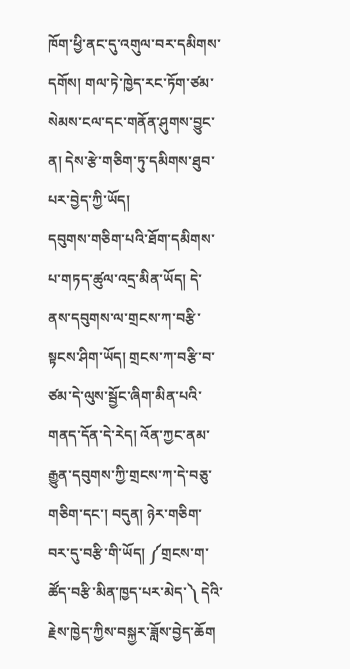ཁོག་ཕྱི་ནང་དུ་འགུལ་བར་དམིགས་དགོས། གལ་ཏེ་ཁྱེད་རང་ཏོག་ཙམ་སེམས་ངལ་དང་གནོན་ཤུགས་བྱུང་ན། དེས་རྩེ་གཅིག་ཏུ་དམིགས་ཐུབ་པར་བྱེད་ཀྱི་ཡོད།
དབུགས་གཅིག་པའི་ཐོག་དམིགས་པ་གཏད་ཚུལ་འདྲ་མིན་ཡོད། དེ་ནས་དབུགས་ལ་གྲངས་ཀ་བརྩི་སྟངས་ཤིག་ཡོད། གྲངས་ཀ་བརྩི་བ་ཙམ་དེ་ལུས་སྦྱོང་ཞིག་མིན་པའི་གནད་དོན་དེ་རེད། འོན་ཀྱང་ནམ་རྒྱུན་དབུགས་ཀྱི་གྲངས་ཀ་དེ་བཅུ་གཅིག་དང་། བདུན། ཉེར་གཅིག་བར་དུ་བརྩི་གི་ཡོད། ༼གྲངས་ག་ཚོད་བརྩི་མིན་ཁྱད་པར་མེད་༽ དེའི་རྗེས་ཁྱེད་ཀྱིས་བསྐྱར་ཟློས་བྱེད་ཆོག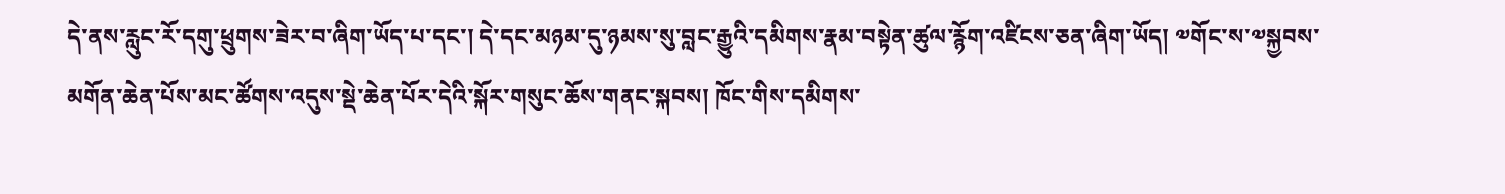དེ་ནས་རླུང་རོ་དགུ་ཕྲུགས་ཟེར་བ་ཞིག་ཡོད་པ་དང་། དེ་དང་མཉམ་དུ་ཉམས་སུ་བླང་རྒྱུའི་དམིགས་རྣམ་བསྟེན་ཚུལ་རྙོག་འཛིངས་ཅན་ཞིག་ཡོད། ༧གོང་ས་༧སྐྱབས་མགོན་ཆེན་པོས་མང་ཚོགས་འདུས་སྡེ་ཆེན་པོར་དེའི་སྐོར་གསུང་ཆོས་གནང་སྐབས། ཁོང་གིས་དམིགས་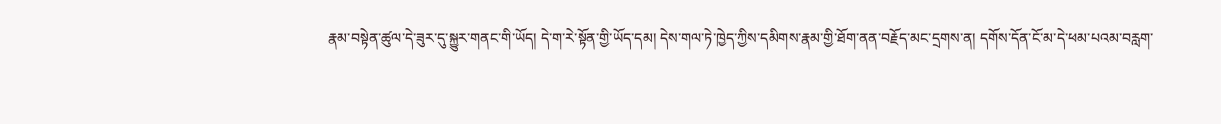རྣམ་བསྟེན་ཚུལ་དེ་ཟུར་དུ་སྐྱུར་གནང་གི་ཡོད། དེ་ག་རེ་སྟོན་གྱི་ཡོད་དམ། དེས་གལ་ཏེ་ཁྱེད་ཀྱིས་དམིགས་རྣམ་གྱི་ཐོག་ནན་བརྗོད་མང་དྲགས་ན། དགོས་དོན་ངོ་མ་དེ་ཕམ་པའམ་བརླག་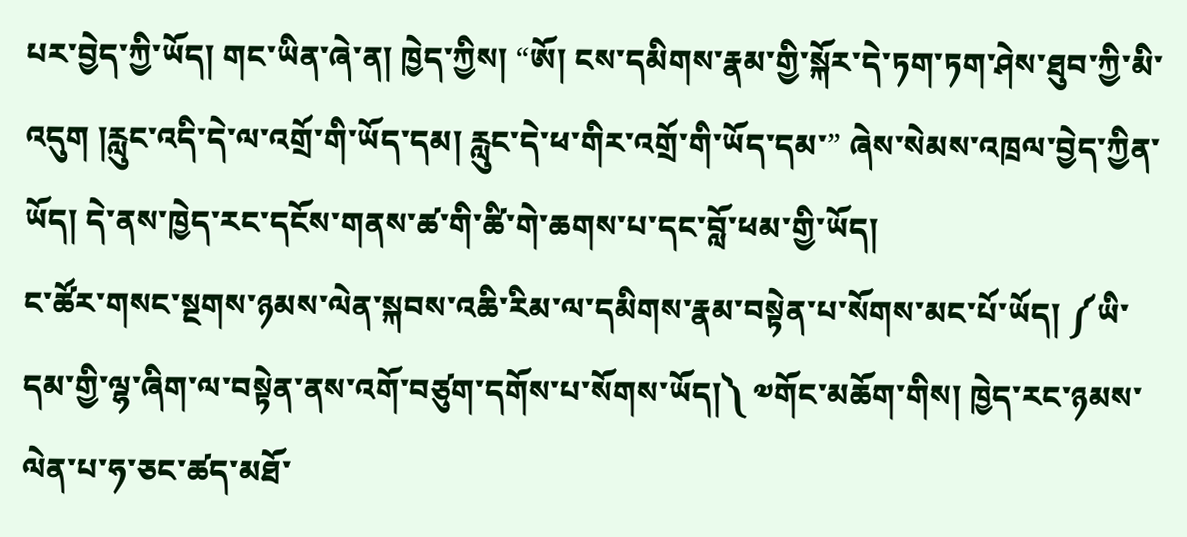པར་བྱེད་ཀྱི་ཡོད། གང་ཡིན་ཞེ་ན། ཁྱེད་ཀྱིས། “ཨོ། ངས་དམིགས་རྣམ་གྱི་སྐོར་དེ་ཏག་ཏག་ཤེས་ཐུབ་ཀྱི་མི་འདུག །རླུང་འདི་དེ་ལ་འགྲོ་གི་ཡོད་དམ། རླུང་དེ་ཕ་གིར་འགྲོ་གི་ཡོད་དམ་” ཞེས་སེམས་འཁྲལ་བྱེད་ཀྱིན་ཡོད། དེ་ནས་ཁྱེད་རང་དངོས་གནས་ཚ་གི་ཚི་གེ་ཆགས་པ་དང་བློ་ཕམ་གྱི་ཡོད།
ང་ཚོར་གསང་སྔགས་ཉམས་ལེན་སྐབས་འཆི་རིམ་ལ་དམིགས་རྣམ་བསྟེན་པ་སོགས་མང་པོ་ཡོད། ༼ཡི་དམ་གྱི་ལྷ་ཞིག་ལ་བསྟེན་ནས་འགོ་བཙུག་དགོས་པ་སོགས་ཡོད།༽ ༧གོང་མཆོག་གིས། ཁྱེད་རང་ཉམས་ལེན་པ་ཧ་ཅང་ཚད་མཐོ་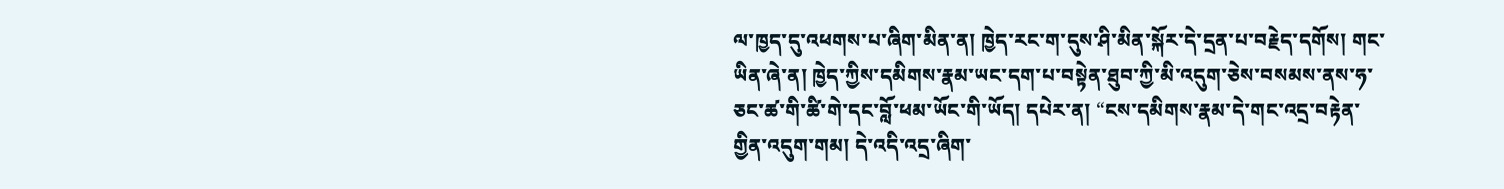ལ་ཁྱད་དུ་འཕགས་པ་ཞིག་མིན་ན། ཁྱེད་རང་ག་དུས་ཤི་མིན་སྐོར་དེ་དྲན་པ་བརྗེད་དགོས། གང་ཡིན་ཞེ་ན། ཁྱེད་ཀྱིས་དམིགས་རྣམ་ཡང་དག་པ་བསྟེན་ཐུབ་ཀྱི་མི་འདུག་ཅེས་བསམས་ནས་ཧ་ཅང་ཚ་གི་ཚི་གེ་དང་བློ་ཕམ་ཡོང་གི་ཡོད། དཔེར་ན། “ངས་དམིགས་རྣམ་དེ་གང་འདྲ་བརྟེན་གྱིན་འདུག་གམ། དེ་འདི་འདྲ་ཞིག་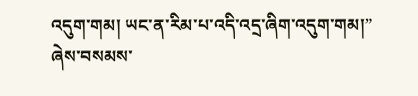འདུག་གམ། ཡང་ན་རིམ་པ་འདི་འདྲ་ཞིག་འདུག་གམ།” ཞེས་བསམས་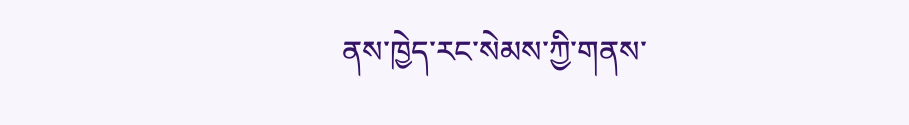ནས་ཁྱེད་རང་སེམས་ཀྱི་གནས་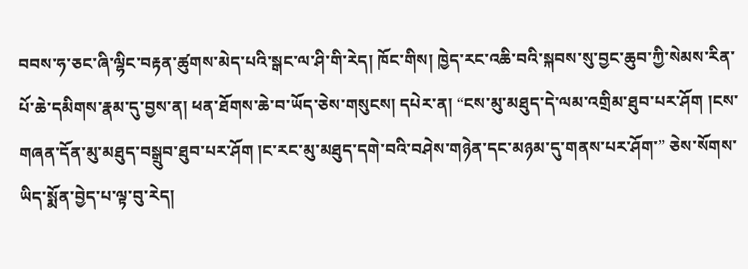བབས་ཧ་ཅང་ཞི་ལྷིང་བརྟན་ཚུགས་མེད་པའི་སྒང་ལ་ཤི་གི་རེད། ཁོང་གིས། ཁྱེད་རང་འཆི་བའི་སྐབས་སུ་བྱང་ཆུབ་ཀྱི་སེམས་རིན་པོ་ཆེ་དམིགས་རྣམ་དུ་བྱས་ན། ཕན་ཐོགས་ཆེ་བ་ཡོད་ཅེས་གསུངས། དཔེར་ན། “ངས་མུ་མཐུད་དེ་ལམ་འགྲིམ་ཐུབ་པར་ཤོག །ངས་གཞན་དོན་མུ་མཐུད་བསྒྲུབ་ཐུབ་པར་ཤོག །ང་རང་མུ་མཐུད་དགེ་བའི་བཤེས་གཉེན་དང་མཉམ་དུ་གནས་པར་ཤོག་” ཅེས་སོགས་ཡིད་སྨོན་བྱེད་པ་ལྟ་བུ་རེད།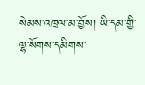སེམས་འཁྲལ་མ་བྱོས། ཡི་དམ་གྱི་ལྷ་སོགས་དམིགས་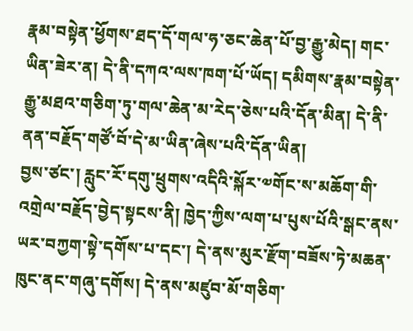རྣམ་བསྟེན་ཕྱོགས་ཐད་དོ་གལ་ཧ་ཅང་ཆེན་པོ་བྱ་རྒྱུ་མེད། གང་ཡིན་ཟེར་ན། དེ་ནི་དཀའ་ལས་ཁག་པོ་ཡོད། དམིགས་རྣམ་བསྟེན་རྒྱུ་མཐའ་གཅིག་ཏུ་གལ་ཆེན་མ་རེད་ཅེས་པའི་དོན་མིན། དེ་ནི་ནན་བརྗོད་གཙོ་བོ་དེ་མ་ཡིན་ཞེས་པའི་དོན་ཡིན།
བྱས་ཙང་། རླུང་རོ་དགུ་ཕྲུགས་འདིའི་སྐོར་༧གོང་ས་མཆོག་གི་འགྲེལ་བརྗོད་བྱེད་སྟངས་ནི། ཁྱེད་ཀྱིས་ལག་པ་པུས་པོའི་སྒང་ནས་ཡར་བཀྱག་སྟེ་དགོས་པ་དང་། དེ་ནས་མུར་རྫོག་བཟོས་ཏེ་མཆན་ཁུང་ནང་གཞུ་དགོས། དེ་ནས་མཛུབ་མོ་གཅིག་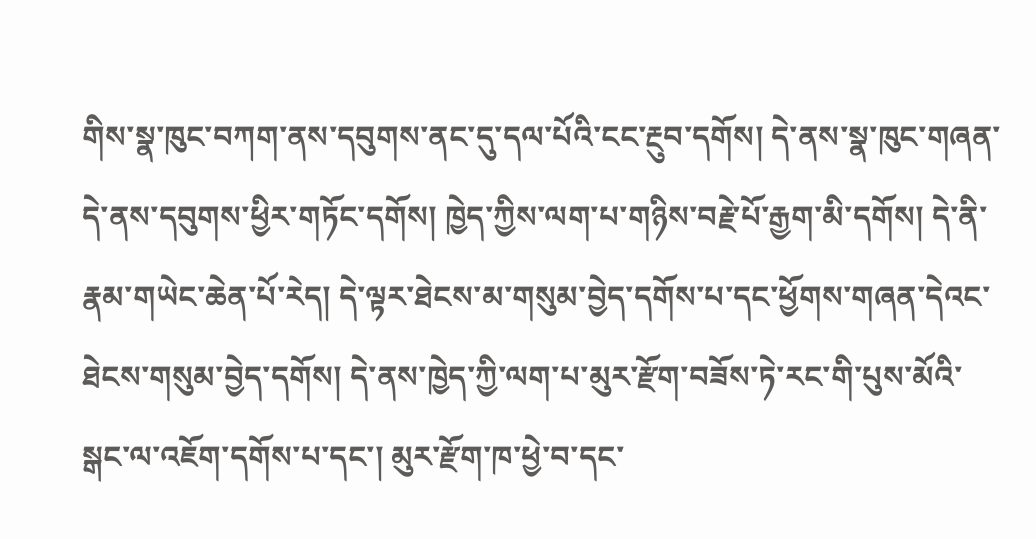གིས་སྣ་ཁུང་བཀག་ནས་དབུགས་ནང་དུ་དལ་པོའི་ངང་རྔུབ་དགོས། དེ་ནས་སྣ་ཁུང་གཞན་དེ་ནས་དབུགས་ཕྱིར་གཏོང་དགོས། ཁྱེད་ཀྱིས་ལག་པ་གཉིས་བརྗེ་པོ་རྒྱག་མི་དགོས། དེ་ནི་རྣམ་གཡེང་ཆེན་པོ་རེད། དེ་ལྟར་ཐེངས་མ་གསུམ་བྱེད་དགོས་པ་དང་ཕྱོགས་གཞན་དེའང་ཐེངས་གསུམ་བྱེད་དགོས། དེ་ནས་ཁྱེད་ཀྱི་ལག་པ་མུར་རྫོག་བཟོས་ཏེ་རང་གི་པུས་མོའི་སྒང་ལ་འཇོག་དགོས་པ་དང་། མུར་རྫོག་ཁ་ཕྱེ་བ་དང་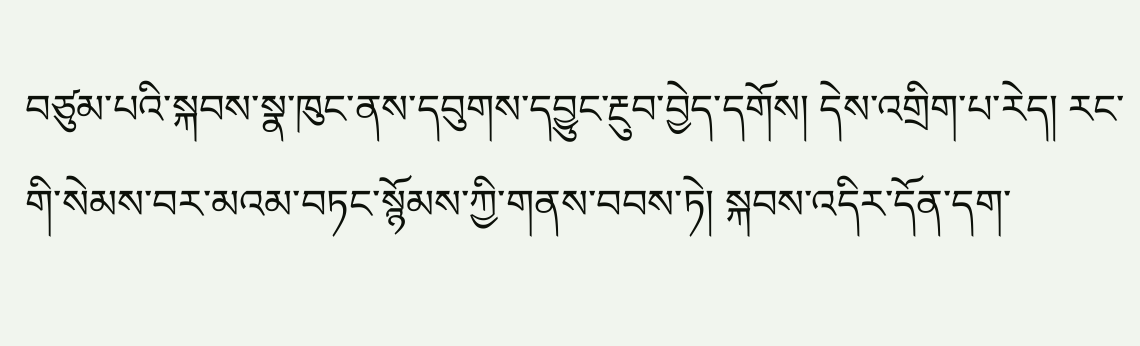བཙུམ་པའི་སྐབས་སྣ་ཁུང་ནས་དབུགས་དབྱུང་རྔུབ་བྱེད་དགོས། དེས་འགྲིག་པ་རེད། རང་གི་སེམས་བར་མའམ་བཏང་སྙོམས་ཀྱི་གནས་བབས་ཏེ། སྐབས་འདིར་དོན་དག་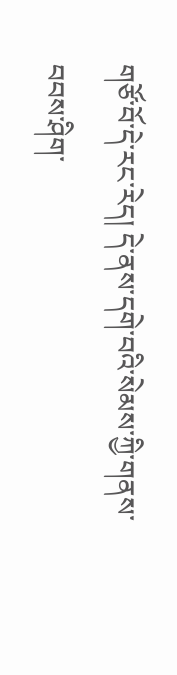གཙོ་བོ་དེ་རང་རེད། དེ་ནས་དགེ་བའི་སེམས་ཀྱི་གནས་བབས་ཤིག་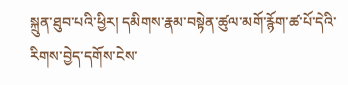སྐྲུན་ཐུབ་པའི་ཕྱིར། དམིགས་རྣམ་བསྟེན་ཚུལ་མགོ་རྙོག་ཚ་པོ་དེའི་རིགས་བྱེད་དགོས་ངེས་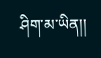ཤིག་མ་ཡིན།།